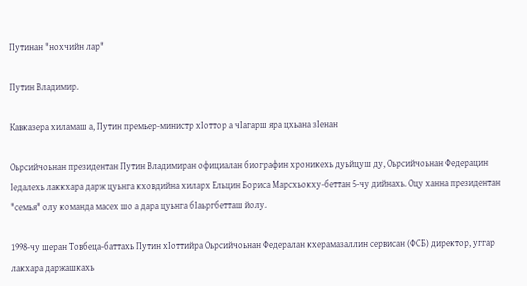Путинан "нохчийн лар"

Путин Владимир.

Кавказера хиламаш а, Путин премьер-министр хIоттор а чӀагарш яра цхьана зIенан

Оьрсийчоьнан президентан Путин Владимиран официалан биографин хроникехь дуьйцуш ду, Оьрсийчоьнан Федерацин Iедалехь лаккхара дарж цуьнга кховдийна хиларх Ельцин Бориса Марсхьокху-беттан 5-чу дийнахь. Оцу ханна президентан "семья" олу команда масех шо а дара цуьнга бIаьргбетташ йолу.

1998-чу шеран Товбеца-баттахь Путин хIоттийра Оьрсийчоьнан Федералан кхерамазаллин сервисан (ФСБ) директор, уггар лакхара даржашкахь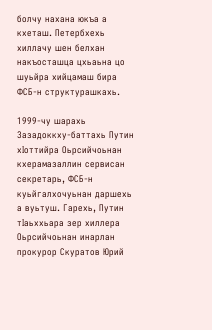болчу нахана юкъа а кхеташ. Петербхехь хиллачу шен белхан накъосташца цхьаьна цо шуьйра хийцамаш бира ФСБ-н структурашкахь.

1999-чу шарахь Зазадоккху-баттахь Путин хIоттийра Оьрсийчоьнан кхерамазаллин сервисан секретарь, ФСБ-н куьйгалхочуьнан даршехь а вуьтуш. Гарехь, Путин тIаьххьара зер хиллера Оьрсийчоьнан инарлан прокурор Скуратов Юрий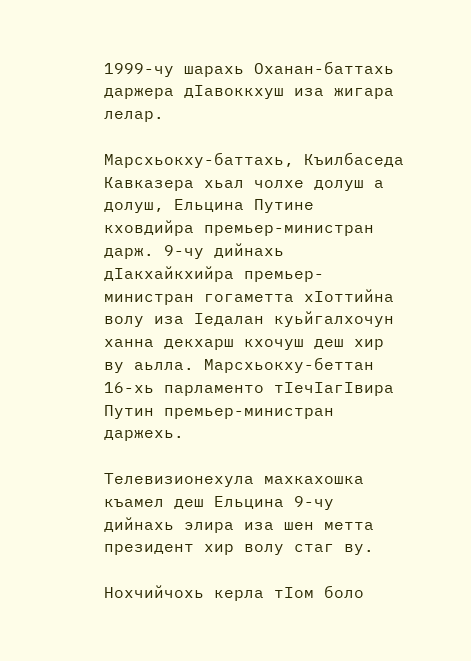1999-чу шарахь Оханан-баттахь даржера дIавоккхуш иза жигара лелар.

Марсхьокху-баттахь, Къилбаседа Кавказера хьал чолхе долуш а долуш, Ельцина Путине кховдийра премьер-министран дарж. 9-чу дийнахь дIакхайкхийра премьер-министран гогаметта хIоттийна волу иза Iедалан куьйгалхочун ханна декхарш кхочуш деш хир ву аьлла. Марсхьокху-беттан 16-хь парламенто тIечIагIвира Путин премьер-министран даржехь.

Телевизионехула махкахошка къамел деш Ельцина 9-чу дийнахь элира иза шен метта президент хир волу стаг ву.

Нохчийчохь керла тIом боло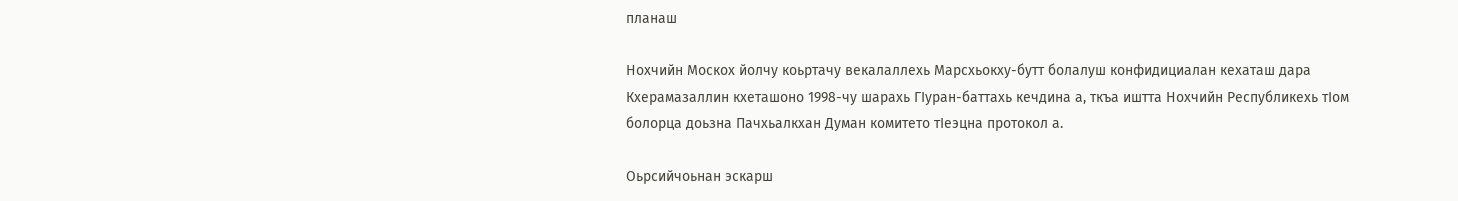планаш

Нохчийн Москох йолчу коьртачу векалаллехь Марсхьокху-бутт болалуш конфидициалан кехаташ дара Кхерамазаллин кхеташоно 1998-чу шарахь ГIуран-баттахь кечдина а, ткъа иштта Нохчийн Республикехь тIом болорца доьзна Пачхьалкхан Думан комитето тIеэцна протокол а.

Оьрсийчоьнан эскарш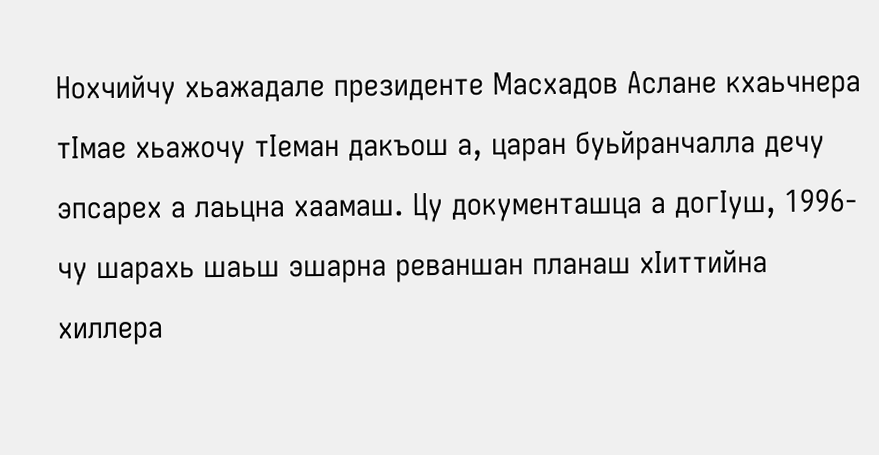Нохчийчу хьажадале президенте Масхадов Аслане кхаьчнера тIмае хьажочу тIеман дакъош а, царан буьйранчалла дечу эпсарех а лаьцна хаамаш. Цу документашца а догIуш, 1996-чу шарахь шаьш эшарна реваншан планаш хIиттийна хиллера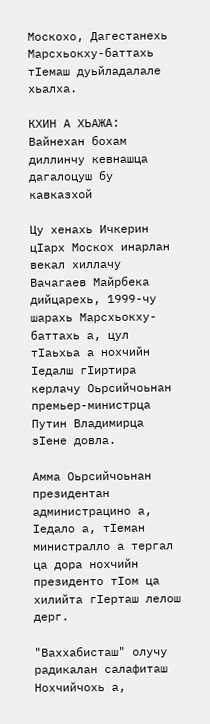Москохо, Дагестанехь Марсхьокху-баттахь тIемаш дуьйладалале хьалха.

КХИН А ХЬАЖА: Вайнехан бохам диллинчу кевнашца дагалоцуш бу кавказхой

Цу хенахь Ичкерин цIарх Москох инарлан векал хиллачу Вачагаев Майрбека дийцарехь, 1999-чу шарахь Марсхьокху-баттахь а, цул тIаьхьа а нохчийн Iедалш гIиртира керлачу Оьрсийчоьнан премьер-министрца Путин Владимирца зIене довла.

Амма Оьрсийчоьнан президентан администрацино а, Iедало а, тIеман министралло а тергал ца дора нохчийн президенто тIом ца хилийта гIерташ лелош дерг.

"Ваххабисташ" олучу радикалан салафиташ Нохчийчохь а,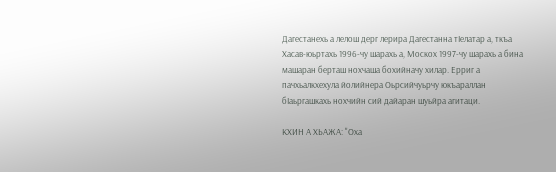Дагестанехь а лелош дерг лерира Дагестанна тIелатар а, ткъа Хасав-юьртахь 1996-чу шарахь а, Москох 1997-чу шарахь а бина машаран берташ нохчаша бохийначу хилар. Ерриг а пачхьалкхехула йолийнера Оьрсийчуьрчу юкъараллан бIаьргашкахь нохчийн сий дайаран шуьйра агитаци.

КХИН А ХЬАЖА: "Оха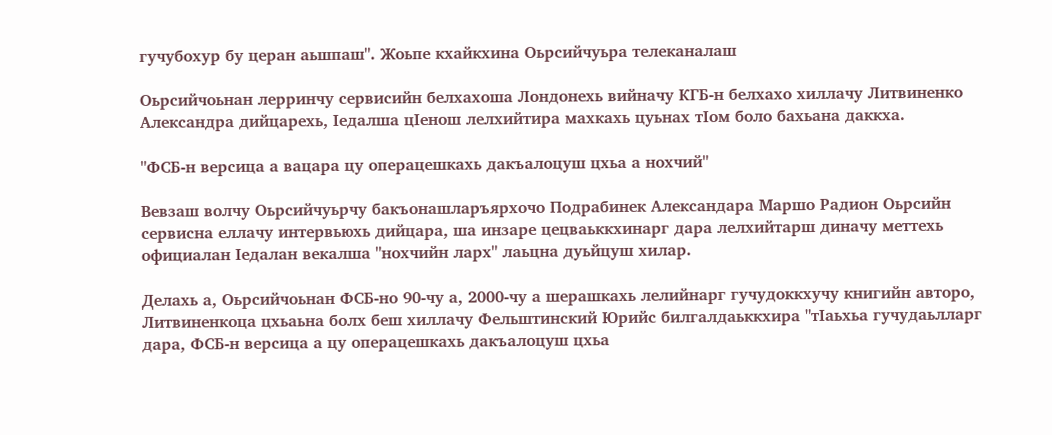гучубохур бу церан аьшпаш". Жоьпе кхайкхина Оьрсийчуьра телеканалаш

Оьрсийчоьнан лерринчу сервисийн белхахоша Лондонехь вийначу КГБ-н белхахо хиллачу Литвиненко Александра дийцарехь, Iедалша цIенош лелхийтира махкахь цуьнах тIом боло бахьана даккха.

"ФСБ-н версица а вацара цу операцешкахь дакъалоцуш цхьа а нохчий"

Вевзаш волчу Оьрсийчуьрчу бакъонашларъярхочо Подрабинек Александара Маршо Радион Оьрсийн сервисна еллачу интервьюхь дийцара, ша инзаре цецваьккхинарг дара лелхийтарш диначу меттехь официалан Iедалан векалша "нохчийн ларх" лаьцна дуьйцуш хилар.

Делахь а, Оьрсийчоьнан ФСБ-но 90-чу а, 2000-чу а шерашкахь лелийнарг гучудоккхучу книгийн авторо, Литвиненкоца цхьаьна болх беш хиллачу Фельштинский Юрийс билгалдаьккхира "тIаьхьа гучудаьлларг дара, ФСБ-н версица а цу операцешкахь дакъалоцуш цхьа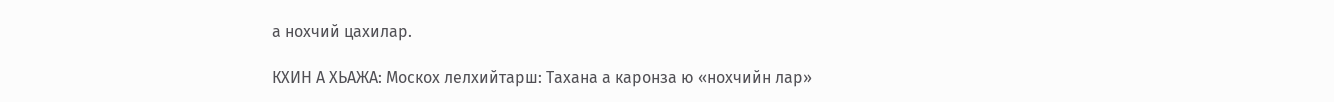а нохчий цахилар.

КХИН А ХЬАЖА: Москох лелхийтарш: Тахана а каронза ю «нохчийн лар»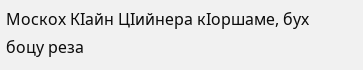Москох КIайн ЦIийнера кIоршаме, бух боцу реза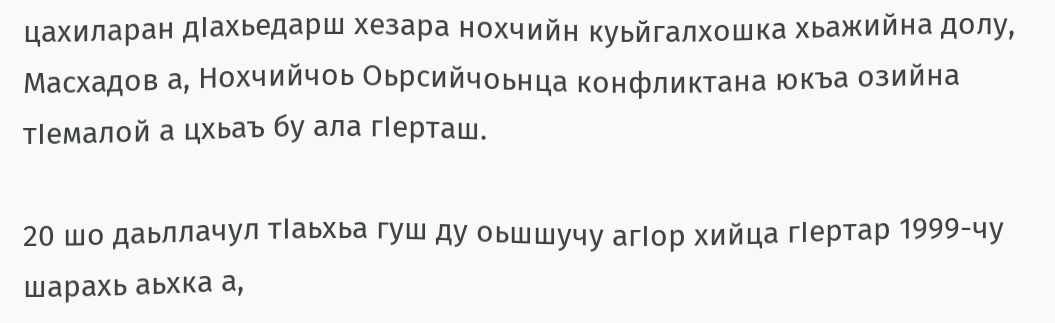цахиларан дIахьедарш хезара нохчийн куьйгалхошка хьажийна долу, Масхадов а, Нохчийчоь Оьрсийчоьнца конфликтана юкъа озийна тIемалой а цхьаъ бу ала гIерташ.

20 шо даьллачул тIаьхьа гуш ду оьшшучу агIор хийца гIертар 1999-чу шарахь аьхка а,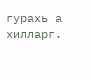гурахь а хилларг.